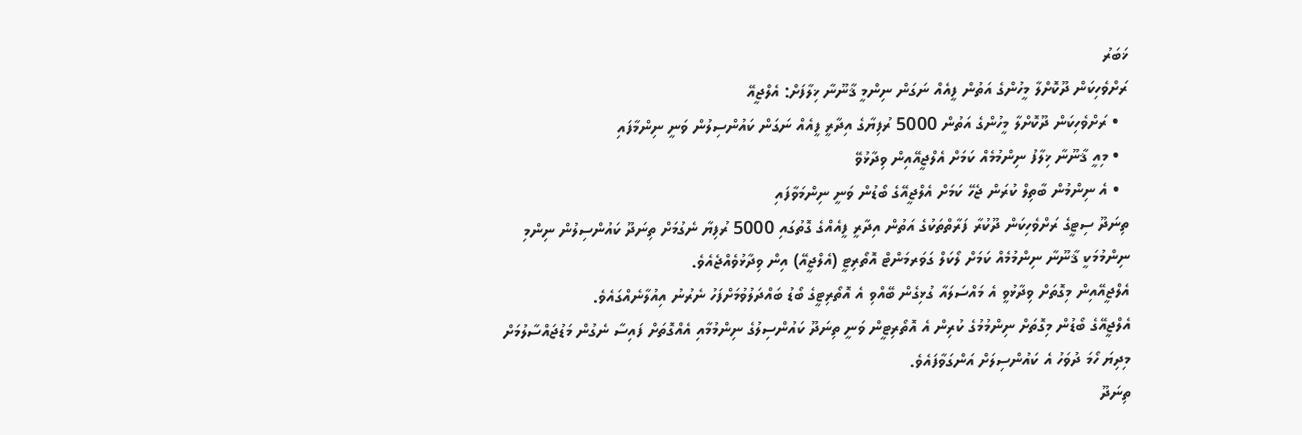ޚަބަރު
ރަށްވެހިކަން ދޫކޮށްލާ މީހުންގެ އަތުން ފީއެއް ނަގަން ނިންމީ ޤާނޫނާ ޚިލާފަށް: އެލްޖީއޭ
  • ރަށްވެހިކަން ދޫކޮށްލާ މީހުންގެ އަތުން 5000 ރުފިޔާގެ އިދާރީ ފީއެއް ނަގަން ކައުންސިލުން ވަނީ ނިންމާފައި
  • މިއީ ޤާނޫނާ ޚިލާފު ނިންމުމެއް ކަމަށް އެލްޖީއޭއިން ވިދާޅުވޭ
  • އެ ނިންމުން ބާތިލް ކުރަން ޖެހޭ ކަމަށް އެލްޖީއޭގެ ބޯޑުން ވަނީ ނިންމަވާފައި
ތިނަދޫ ސިޓީގެ ރަށްވެހިކަން ދޫކުރާ ފަރާތްތަކުގެ އަތުން އިދާރީ ފީއެއްގެ ގޮތުގައި 5000 ރުފިޔާ ނެގުމަށް ތިނަދޫ ކައުންސިލުން ނިންމި ނިންމުމަކީ ޤާނޫނާ ނިންމުމެއް ކަމަށް ލޯކަލް ގަވަރމަންޓް އޮތޯރިޓީ (އެލްޖީއޭ) އިން ވިދާޅުވެއްޖެއެވެ.
އެލްޖީއޭއިން މިގޮތަށް ވިދާޅުވީ އެ މައްސަލައާ ގުޅިގެން ބޭއްވި އެ އޮތޯރިޓީގެ ބޯޑު ބައްދަލުވުމަށްފަހު ނެރުނު އިއުލާނެއްގައެވެ.
އެލްޖީއޭގެ ބޯޑުން މިގޮތަށް ނިންމުމުގެ ކުރިން އެ އޮތޯރިޓީން ވަނީ ތިނަދޫ ކައުންސިލުގެ ނިންމުމާއި އެއްގޮތަށް ފައިސާ ނެގުން މަޑުޖައްސާލުމަށް މިދިޔަ ހޯމަ ދުވަހު އެ ކައުންސިލަށް އަންގަވާފައެވެ.
ތިނަދޫ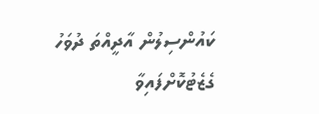ކައުންސިލުން އާދީއްތަ ދުވަހު ގެޒެޓުކޮށްފައިވާ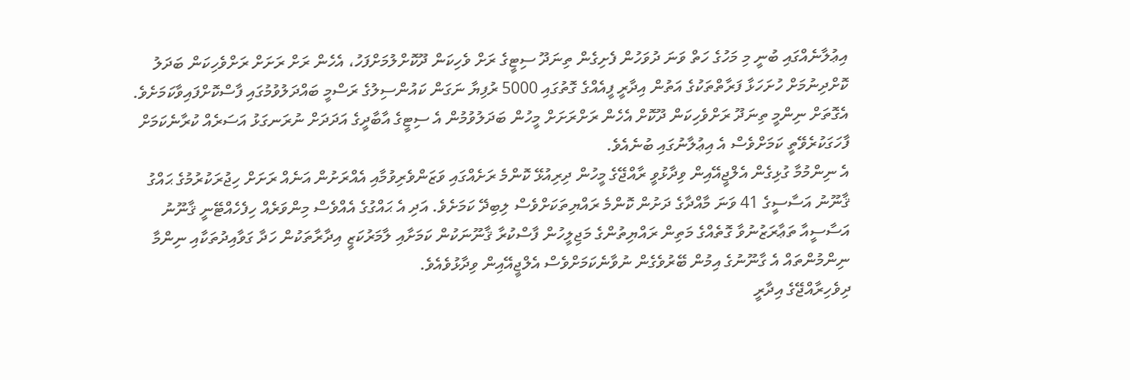އިޢުލާނެއްގައި ބުނީ މި މަހުގެ ހަތް ވަނަ ދުވަހުން ފެށިގެން ތިނަދޫ ސިޓީގެ ރަށް ވެހިކަން ދޫކޮށްލުމަށްފަހު، އެހެން ރަށް ރަށަށް ރަށްވެހިކަން ބަދަލު ކޮށްދިނުމަށް ހުށަހަޅާ ފަރާތްތަކުގެ އަތުން އިދާރީ ފީއެއްގެ ގޮތުގައި 5000 ރުފިޔާ ނަގަން ކައުންސިލުގެ ރަސްމީ ބައްދަލުވުމުގައި ފާސްކޮށްފައިވާކަމަށެވެ.
އެގޮތަށް ނިންމީ ތިނަދޫ ރަށްވެހިކަން ދޫކޮށް އެހެން ރަށްރަށަށް މީހުން ބަދަލުވުމުން އެ ސިޓީގެ އާބާދީގެ އަދަދަށް ނުރަނގަޅު އަސަރެއް ކުރާނެކަމަށް ފާހަގަކުރެވޭތީ ކަމަށްވެސް އެ އިޢުލާނުގައި ބުނެއެވެ.
އެ ނިންމުމާ ގުޅިގެން އެލްޖީއޭއިން ވިދާޅުވީ ރާއްޖޭގެ މީހުން ދިރިއުޅޭ ކޮންމެ ރަށެއްގައި ވަޒަންވެރިވުމާއި އެއްރަށުން އަނެއް ރަށަށް ހިޖުރަކުރުމުގެ ޙައްގު ޤާނޫނު އަސާސީގެ 41 ވަނަ މާއްދާގެ ދަށުން ކޮންމެ ރައްޔިތަކަށްވެސް ލިބިދޭ ކަމަށެވެ. އަދި އެ ޙައްގުގެ އެއްވެސް މިންވަރެއް ހިފެހެއްޓޭނީ ޤާނޫނު އަސާސީއާ ތަޢާރަޒުނުވާ ގޮތެއްގެ މަތިން ރައްޔިތުންގެ މަޖިލީހުން ފާސްކުރާ ޤާނޫނަކުން ކަމަށާއި ލާމަރުކަޒީ އިދާރާތަކުން ހަދާ ގަވާއިދުތަކާއި ނިންމާ ނިންމުންތައް އެ ގާނޫނުގެ އިމުން ބޭރުވެގެން ނުވާނެކަމަށްވެސް އެލްޖީއޭއިން ވިދާޅުވެއެވެ.
ދިވެހިރާއްޖޭގެ އިދާރީ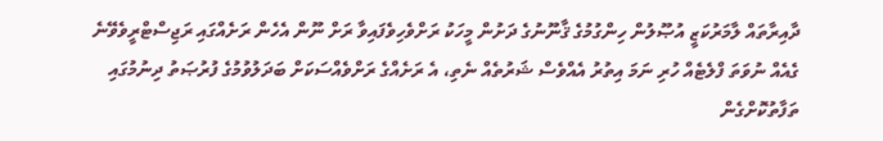ދާއިރާތައް ލާމަރުކަޒީ އުޞޫލުން ހިންގުމުގެ ޤާނޫނުގެ ދަށުން މީހަކު ރަށްވެހިވެފައިވާ ރަށް ނޫން އެހެން ރަށެއްގައި ރަޖިސްޓްރީވެވޭނެ ގެއެއް ނުވަތަ ފްލެޓެއް ހުރި ނަމަ އިތުރު އެއްވެސް ޝަރުތެއް ނެތި، އެ ރަށެއްގެ ރަށްވެއްސަކަށް ބަދަލުވުމުގެ ފުރުޞަތު ދިނުމުގައި ތަފާތުކޮށްގެން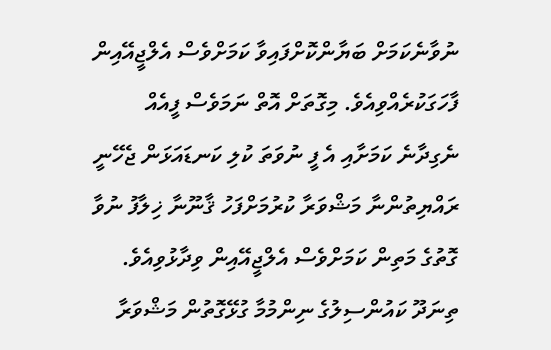ނުވާނެކަމަށް ބަޔާންކޮށްފައިވާ ކަމަށްވެސް އެލްޖީއޭއިން ފާހަގަކުރެއްވިއެވެ. މިގޮތަށް އޮތް ނަމަވެސް ފީއެއް ނެގިދާނެ ކަމަށާއި އެ ފީ ނުވަތަ ކުލި ކަނޑައަޅަން ޖެހޭނީ ރައްޔިތުންނާ މަޝްވަރާ ކުރުމަށްފަހު ޤާނޫނާ ޚިލާފު ނުވާ ގޮތުގެ މަތިން ކަމަށްވެސް އެލްޖީއޭއިން ވިދާޅުވިއެވެ.
ތިނަދޫ ކައުންސިލުގެ ނިންމުމާ ގުޅޭގޮތުން މަޝްވަރާ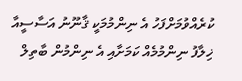ކުރެއްވުމަށްފަހު އެ ނިންމުމަކީ ޤާނޫނު އަސާސީއާ ޚިލާފު ނިންމުމެއް ކަމަށާއި އެ ނިންމުން ބާތިލް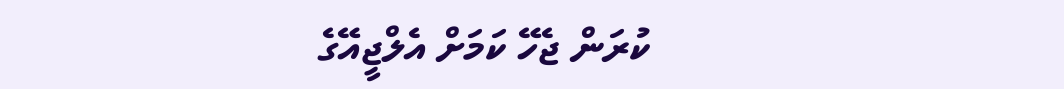ކުރަން ޖެހޭ ކަމަށް އެލްޖީއޭގެ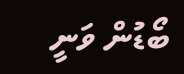ބޯޑުން ވަނީ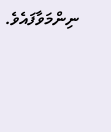ނިންމަވާފައެވެ.